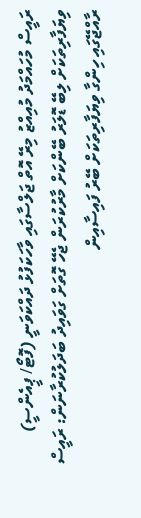ރައީސް މުހައްމަދު މުއިއްޒު މިރޭ އޮތް ޖަލްސާގައި ވާހަކަފުޅު ދައްކަވަނީ (ފޮޓޯ/ ޕީއެންސީ)
ވިޔަފާރިތަކަށް ލިބޭ ޑޮލަރު ބޭންކަށް މާރުކުރަން ޖެހޭ ގޮތަށް ގަވައިދު ބަދަލުކުރާނަން: ރައީސް
ރާއްޖޭގައި ހިންގާ ވިޔަފާރިތަކަށް ބޭރު ފައިސާއިން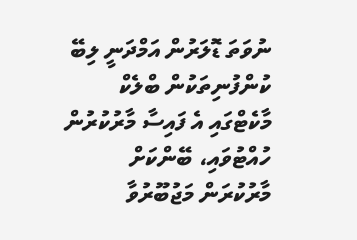ނުވަތަ ޑޮލަރުން އަމްދަނީ ލިބޭ ކުންފުނިތަކުން ބްލެކް މާކެޓްގައި އެ ފައިސާ މާރުކުރުން ހުއްޓުވައި، ބޭންކަށް މާރުކުރަން މަޖުބޫރުވާ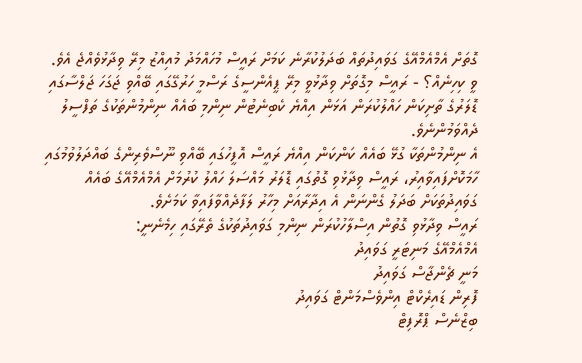ގޮތަށް އެމްއެމްއޭގެ ގަވައިދުތައް ބަދަލުކުރާނެ ކަމަށް ރައީސް މުހައްމަދު މުއިއްޒު މިރޭ ވިދާޅުވެއްޖެ އެވެ.
ވީ ކިހިނެއް؟ - ރައީސް މިގޮތަށް ވިދާޅުވީ މިރޭ ޕީއެންސީގެ ރަސްމީ ހަރުގޭގައި ބޭއްވި ޖަގަހަ ޖަލްސާގައި ޑޮލަރުގެ ތާށިކަން ހައްލުކުރަން އަޅަން އިއްޔެ ކެބިނެޓުން ނިންމި ބައެއް ނިންމުންތަކުގެ ތަފްސީލު ދެއްވަމުންނެވެ.
އެ ނިންމުންތަކާ ގުޅޭ ބައެއް ކަންކަން އިއްޔެ ރައީސް އޮފީހުގައި ބޭއްވި ނޫސްވެރިންގެ ބައްދަލުވުމުގައި ހާމަކޮށްފައިވާއިރު، ރައީސް ވިދާޅުވި ގޮތުގައި ޑޮލަރު މައްސަލަ ހައްލު ކުރުމަށް އެމްއެމްއޭގެ ބައެއް ގަވައިދުތަކަށް ބަދަލު ގެންނަން އެ އިދާރާއަށް މިހާރު ލަފާދެއްވާފައިވާ ކަމަށެވެ.
ރައީސް ވިދާޅުވި ގޮތުން އިސްލާހުކުރަން ނިންމި ގަވައިދުތަކުގެ ތެރޭގައި ހިމެނެނީ:
އެމްއެމްއޭގެ މަނިޓަރީ ގަވައިދު
މަނީ ޗެންޖާސް ގަވައިދު
ފޮރިން ޑައިރެކްޓް އިންވެސްމަންޓް ގަވައިދު
ބިޒްނެސް ޕްރޮފިޓް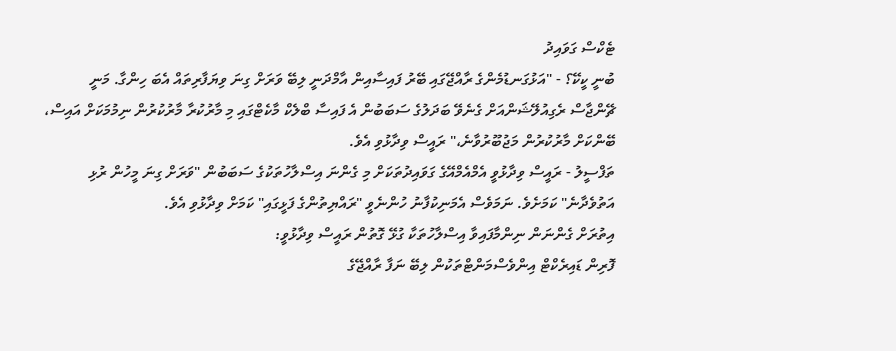ޓެކްސް ގަވައިދު
ބުނީ ކީކޭ؟ - "އަޅުގަނޑުމެންގެ ރާއްޖޭގައި ބޭރު ފައިސާއިން އާމްދަނީ ލިބޭ ވަރަށް ގިނަ ވިޔަފާރިތައް އެބަ ހިންގާ. މަނީ ޗޭންޖާސް ރެގިއުލޭޝަންއަށް ގެނެވޭ ބަދަލުގެ ސަބަބުން އެ ފައިސާ ބްލެކް މާކެޓްގައި މި މާރުކުރާ މާރުކުރުން ނިމުމަކަށް އައިސް، ބޭންކަށް މާރުކުރުން މަޖުބޫރުވާނެ،" ރައީސް ވިދާޅުވި އެވެ.
ތަފްސީލު - ރައީސް ވިދާޅުވީ އެމްއެމްއޭގެ ގަވައިދުތަކަށް މި ގެންނަ އިސްލާހުތަކުގެ ސަބަބުން "ވަރަށް ގިނަ މީހުން ރުޅި އަތުވެދާނެ" ކަމަށެވެ. ނަމަވެސް އެމަނިކުފާނު ހުންނެވީ "ރައްޔިތުންގެ ފަޅީގައި" ކަމަށް ވިދާޅުވި އެވެ.
އިތުރަށް ގެންނަން ނިންމާފައިވާ އިސްލާހުތަކާ ގުޅޭ ގޮތުން ރައީސް ވިދާޅުވީ:
ފޮރިން ޑައިރެކްޓް އިންވެސްމަންޓްތަކުން ލިބޭ ނަފާ ރާއްޖޭގެ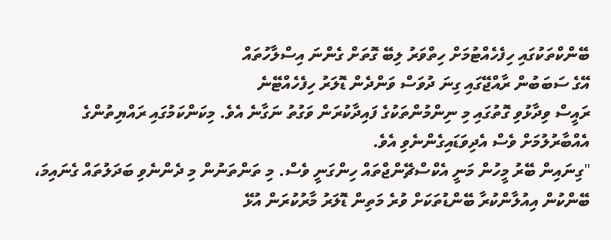ބޭންކްތަކުގައި ހިފެހެއްޓުމަށް ހިތްވަރު ލިބޭ ގޮތަށް ގެންނަ އިސްލާހުތައް
އޭގެ ސަބަބުން ރާއްޖޭގައި ގިނަ ދުވަސް ވަންދެން ޑޮލަރު ހިފެހެއްޓޭނެ
ރައީސް ވިދާޅުވި ގޮތުގައި މި ނިންމުންތަކުގެ ފައިދާކުރަން ވަގުތު ނަގާނެ އެވެ. މިކަންކަމުގައި ރައްޔިތުންގެ އެއްބާރުލުމަށް ވެސް އެދިވަޑައިގެންނެވި އެވެ.
"ގިނައިން ބޭރު މީހުން މަނީ އެކްސްޗޭންޖްތައް ހިންގަނީ ވެސް. މި ތަންތަނުން މި ދެންނެވި ބަދަލުތައް ގެނައިމަ، ބޭންކުން އިއުލާންކުރާ ބޭންޑުތަކަށް ވުރެ މަތިން ޑޮލަރު މާރުކުރަން އުޅޭ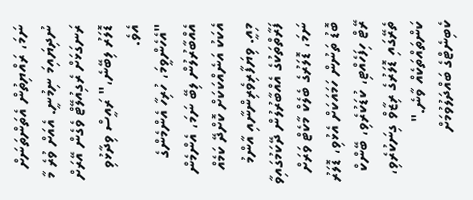ނަމަ، ރައްޔިތުން އެތަންތަނަށް ނުދިޔައިމަ ނިމުނީ. އެއަށް ވުރެ މާ ރަނގަޅަށް ރެގިއުލޭޓް ވެގެން އޭރަށް ޑޮލަރު ލިބޭނެ،" ރައީސް ވިދާޅުވި އެވެ.
"އެހެންވީމަ، ހުރިހާ އެންމެންގެ އެއްބާރުލުން ލިބޭ ނަމަ، އެންމެން އެކަކު އަނެއްކަކަށް ކޮށްދޭ ކަމެއް މިއީ. ވިޔަފާރިވެރިންނާއި އާންމު ފަރާތްތަކުގެ އެއްބާރުލުން ދޭކަމުގައިވާ ނަމަ، ޑޮލަރުގެ ބެލެކް މާކެޓް ވަރަށް ބޮޑު ތަނުން ހަމައަކަށް އެޅުވި، ޑޮލަރު ރޭޓް ހިފަހެއްޓި، ކުޑަކުރެވި، ބޭންކް ތެރޭގައި ޑޮލަރުގެ ރިޒާވް ގިނަކުރެވި، ކަންތައްތަކެއް ވާނެ."
ކެބިނެޓްގެ ބައްދަލުވުމަށް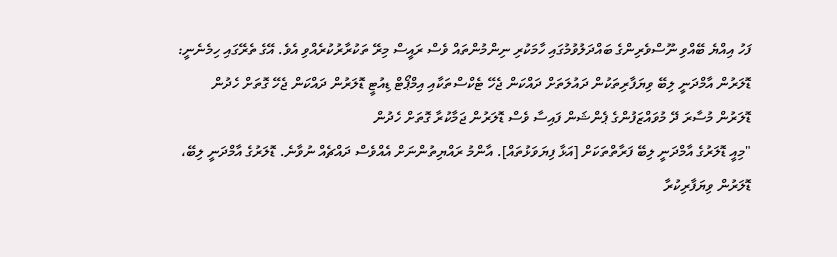ފަހު އިއްޔެ ބޭއްވި ނޫސްވެރިންގެ ބައްދަލުވުމުގައި ހާމަކުރި ނިންމުންތައް ވެސް ރައީސް މިރޭ ތަކުރާރުކުރެއްވި އެވެ. އޭގެ ތެރޭގައި ހިމެނެނީ:
ޑޮލަރުން އާމްދަނީ ލިބޭ ވިޔަފާރިތަކުން ދައުލަތަށް ދައްކަން ޖެހޭ ޓެކްސްތަކާއި އިމްޕޯޓް ޑިއުޓީ ޑޮލަރުން ދައްކަން ޖެހޭ ގޮތަށް ހެދުން
ޑޮލަރުން މުސާރަ ދޭ މުވައްޒަފުންގެ ޕެންޝަން ފައިސާ ވެސް ޑޮލަރުން ޖަމާކުރާ ގޮތަށް ހެދުން
"މިއީ ޑޮލަރުގެ އާމްދަނީ ލިބޭ ފަރާތްތަކަށް [އަޅާ ފިޔަވަޅުތައް]. އާންމު ރައްޔިތުންނަށް އެއްވެސް ދައްޗެއް ނުވާނެ. ޑޮލަރުގެ އާމްދަނީ ލިބޭ، ޑޮލަރުން ވިޔަފާރިކުރާ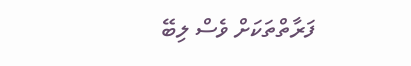ފަރާތްތަކަށް ވެސް ލިބޭ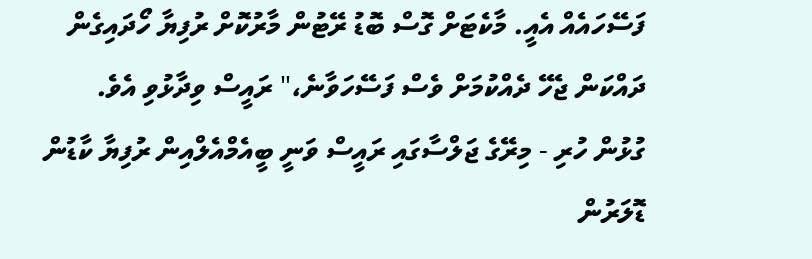ފަސޭހައެއް އެއީ. މާކެޓަށް ގޮސް ބޮޑު ރޭޓުން މާރުކޮށް ރުފިޔާ ހޯދައިގެން ދައްކަން ޖެހޭ ދެއްކުމަށް ވެސް ފަސޭހަވާނެ،" ރައީސް ވިދާޅުވި އެވެ.
ގުޅުން ހުރި - މިރޭގެ ޖަލްސާގައި ރައީސް ވަނީ ބީއެމްއެލްއިން ރުފިޔާ ކާޑުން ޑޮލަރުން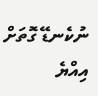ނުކެނޑޭ ގޮތަށް އިއްޔެ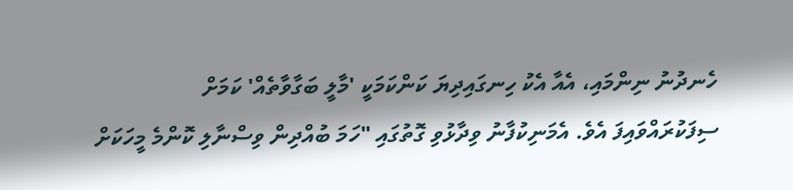ހެނދުނު ނިންމައި، އެއާ އެކު ހިނގައިދިޔަ ކަންކަމަކީ 'މާލީ ބަގާވާތެއް' ކަމަށް ސިފަކުރައްވައިފަ އެވެ. އެމަނިކުފާނު ވިދާޅުވި ގޮތުގައި "ހަމަ ބުއްދިން ވިސްނާލި ކޮންމެ މީހަކަށް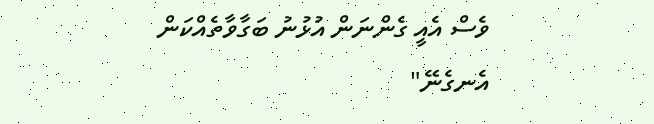ވެސް އެއީ ގެންނަން އުޅުނު ބަގާވާތެއްކަން އެނގެނޭ"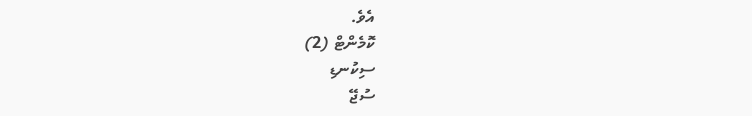އެވެ.
ކޮމެންޓް (2)
ސިކުނޑި
ސުޖޭ